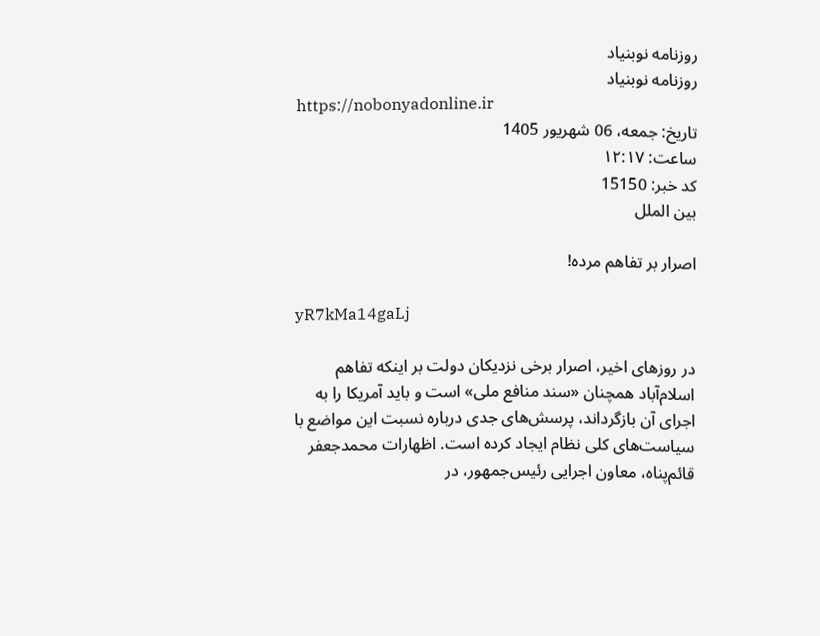روزنامه نوبنیاد
روزنامه نوبنیاد
https://nobonyadonline.ir
تاریخ: جمعه، 06 شهریور 1405
ساعت: ۱۲:۱۷
کد خبر: 15150
بین الملل

اصرار بر تفاهم مرده!

yR7kMa14gaLj

در روزهای اخیر، اصرار برخی نزدیکان دولت بر اینکه تفاهم اسلام‌آباد همچنان «سند منافع ملی» است و باید آمریکا را به اجرای آن بازگرداند، پرسش‌های جدی درباره نسبت این مواضع با سیاست‌های کلی نظام ایجاد کرده است. اظهارات محمدجعفر قائم‌پناه، معاون اجرایی رئیس‌جمهور، در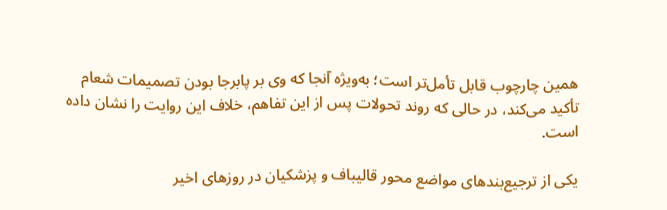همین چارچوب قابل تأمل‌تر است؛ به‌ویژه آنجا که وی بر پابرجا بودن تصمیمات شعام تأکید می‌کند، در حالی که روند تحولات پس از این تفاهم، خلاف این روایت را نشان داده است.

یکی از ترجیع‌بندهای مواضع محور قالیباف و پزشکیان در روزهای اخیر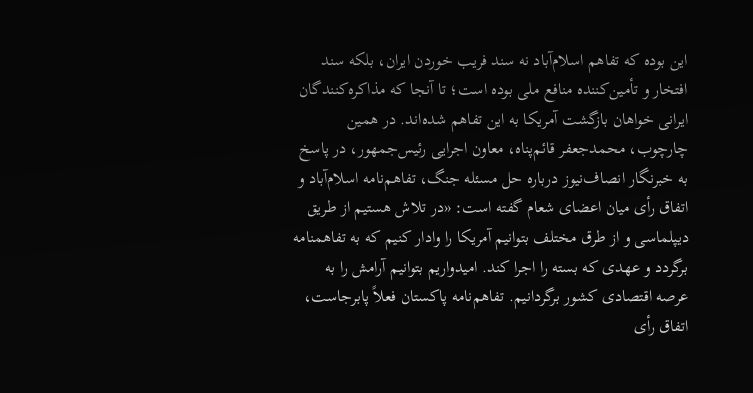این بوده که تفاهم اسلام‌آباد نه سند فریب خوردن ایران، بلکه سند افتخار و تأمین‌کننده منافع ملی بوده است؛ تا آنجا که مذاکره‌کنندگان ایرانی خواهان بازگشت آمریکا به این تفاهم شده‌اند. در همین چارچوب، محمدجعفر قائم‌پناه، معاون اجرایی رئیس‌جمهور، در پاسخ به خبرنگار انصاف‌نیوز درباره حل مسئله جنگ، تفاهم‌نامه اسلام‌آباد و اتفاق رأی میان اعضای شعام گفته است: «در تلاش هستیم از طریق دیپلماسی و از طرق مختلف بتوانیم آمریکا را وادار کنیم که به تفاهمنامه برگردد و عهدی که بسته را اجرا کند. امیدواریم بتوانیم آرامش را به عرصه اقتصادی کشور برگردانیم. تفاهم‌نامه پاکستان فعلاً پابرجاست، اتفاق رأی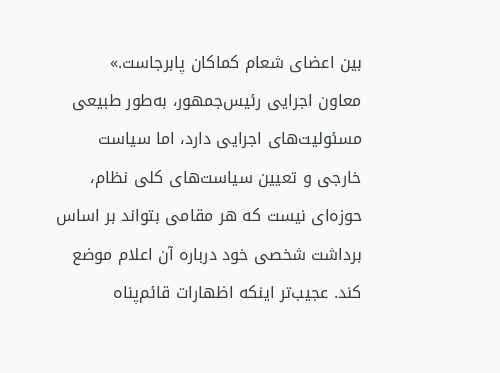بین اعضای شعام کماکان پابرجاست.»
معاون اجرایی رئیس‌جمهور، به‌طور طبیعی مسئولیت‌های اجرایی دارد، اما سیاست خارجی و تعیین سیاست‌های کلی نظام، حوزه‌ای نیست که هر مقامی بتواند بر اساس برداشت شخصی خود درباره آن اعلام موضع کند. عجیب‌تر اینکه اظهارات قائم‌پناه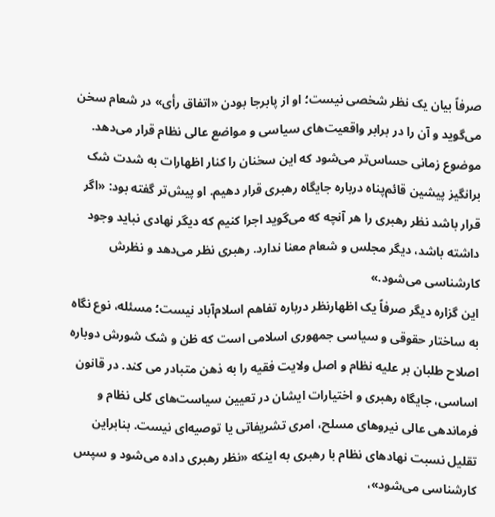صرفاً بیان یک نظر شخصی نیست؛ او از پابرجا بودن «اتفاق رأی» در شعام سخن می‌گوید و آن را در برابر واقعیت‌های سیاسی و مواضع عالی نظام قرار می‌دهد.
موضوع زمانی حساس‌تر می‌شود که این سخنان را کنار اظهارات به شدت شک برانگیز پیشین قائم‌پناه درباره جایگاه رهبری قرار دهیم. او پیش‌تر گفته بود: «اگر قرار باشد نظر رهبری را هر آنچه که می‌گوید اجرا کنیم که دیگر نهادی نباید وجود داشته باشد، دیگر مجلس و شعام معنا ندارد. رهبری نظر می‌دهد و نظرش کارشناسی می‌شود.»
این گزاره دیگر صرفاً یک اظهار‌نظر درباره تفاهم اسلام‌آباد نیست؛ مسئله، نوع نگاه به ساختار حقوقی و سیاسی جمهوری اسلامی است که ظن و شک شورش دوباره اصلاح طلبان بر علیه نظام و اصل ولایت فقیه را به ذهن متبادر می کند. در قانون اساسی، جایگاه رهبری و اختیارات ایشان در تعیین سیاست‌های کلی نظام و فرماندهی عالی نیروهای مسلح، امری تشریفاتی یا توصیه‌ای نیست. بنابراین تقلیل نسبت نهادهای نظام با رهبری به اینکه «نظر رهبری داده می‌شود و سپس کارشناسی می‌شود»،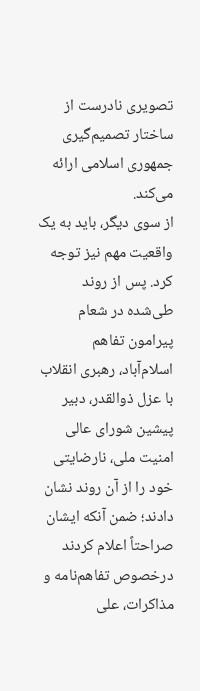تصویری نادرست از ساختار تصمیم‌گیری جمهوری اسلامی ارائه می‌کند.
از سوی دیگر، باید به یک واقعیت مهم نیز توجه کرد. پس از روند طی‌شده در شعام پیرامون تفاهم اسلام‌آباد، رهبری انقلاب با عزل ذوالقدر، دبیر پیشین شورای عالی امنیت ملی، نارضایتی خود را از آن روند نشان دادند؛ ضمن آنکه ایشان صراحتاً اعلام کردند درخصوص تفاهم‌نامه و مذاکرات، علی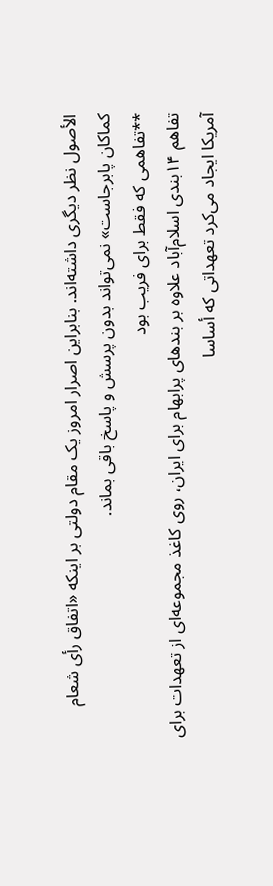الأصول نظر دیگری داشته‌اند. بنابراین اصرار امروز یک مقام دولتی بر اینکه «اتفاق رأی شعام کماکان پابرجاست» نمی‌تواند بدون پرسش و پاسخ باقی بماند.
**تفاهمی که فقط برای فریب بود
تفاهم ۱۴‌بندی اسلام‌آباد علاوه بر بندهای پرابهام برای ایران، روی کاغذ مجموعه‌ای از تعهدات برای آمریکا ایجاد می‌کرد تعهداتی که أساسا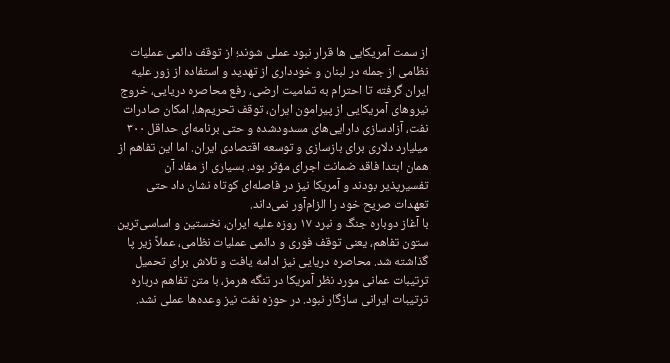از سمت آمریکایی ها قرار نبود عملی شوند؛ از توقف دائمی عملیات نظامی از جمله در لبنان و خودداری از تهدید و استفاده از زور علیه ایران گرفته تا احترام به تمامیت ارضی، رفع محاصره دریایی، خروج نیروهای آمریکایی از پیرامون ایران، توقف تحریم‌ها، امکان صادرات نفت، آزادسازی دارایی‌های مسدودشده و حتی برنامه‌ای حداقل ۳۰۰ میلیارد دلاری برای بازسازی و توسعه اقتصادی ایران. اما این تفاهم از همان ابتدا فاقد ضمانت اجرای مؤثر بود. بسیاری از مفاد آن تفسیرپذیر بودند و آمریکا نیز در فاصله‌ای کوتاه نشان داد حتی تعهدات صریح خود را الزام‌آور نمی‌داند.
با آغاز دوباره جنگ و نبرد ۱۷ روزه علیه ایران، نخستین و اساسی‌ترین ستون تفاهم، یعنی توقف فوری و دائمی عملیات نظامی، عملاً زیر پا گذاشته شد. محاصره دریایی نیز ادامه یافت و تلاش برای تحمیل ترتیبات عمانی مورد نظر آمریکا در تنگه هرمز، با متن تفاهم درباره ترتیبات ایرانی سازگار نبود. در حوزه نفت نیز وعده‌ها عملی نشد.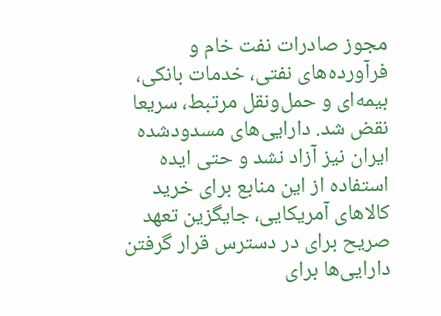مجوز صادرات نفت خام و فرآورده‌های نفتی، خدمات بانکی، بیمه‌ای و حمل‌ونقل مرتبط، سریعا نقض شد. دارایی‌های مسدودشده ایران نیز آزاد نشد و حتی ایده استفاده از این منابع برای خرید کالاهای آمریکایی، جایگزین تعهد صریح برای در دسترس قرار گرفتن دارایی‌ها برای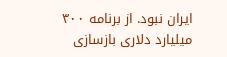ایران نبود. از برنامه ۳۰۰ میلیارد دلاری بازسازی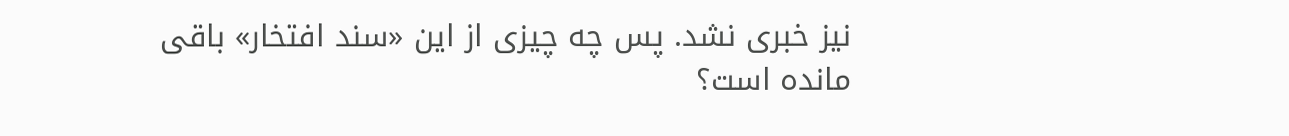نیز خبری نشد. پس چه چیزی از این «سند افتخار» باقی مانده است؟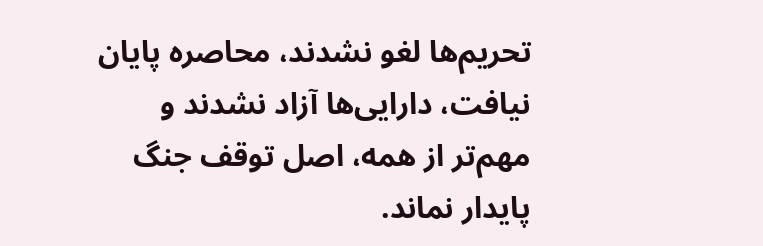تحریم‌ها لغو نشدند، محاصره پایان نیافت، دارایی‌ها آزاد نشدند و مهم‌تر از همه، اصل توقف جنگ پایدار نماند.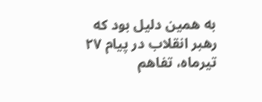به همین دلیل بود که رهبر انقلاب در پیام ۲۷ تیرماه، تفاهم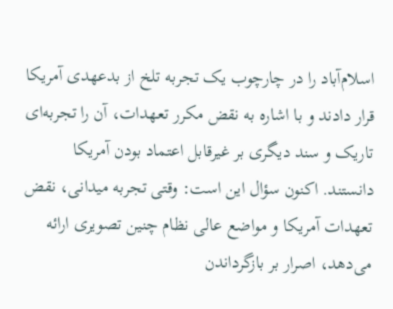اسلام‌آباد را در چارچوب یک تجربه تلخ از بدعهدی آمریکا قرار دادند و با اشاره به نقض مکرر تعهدات، آن را تجربه‌ای تاریک و سند دیگری بر غیرقابل اعتماد بودن آمریکا دانستند. اکنون سؤال این است: وقتی تجربه میدانی، نقض تعهدات آمریکا و مواضع عالی نظام چنین تصویری ارائه می‌دهد، اصرار بر بازگرداندن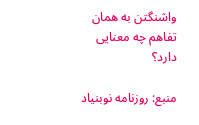واشنگتن به همان تفاهم چه معنایی دارد؟

منبع: روزنامه نوبنیاد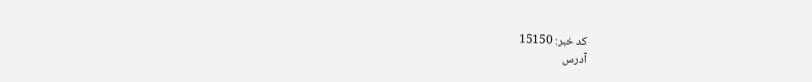کد خبر: 15150
آدرس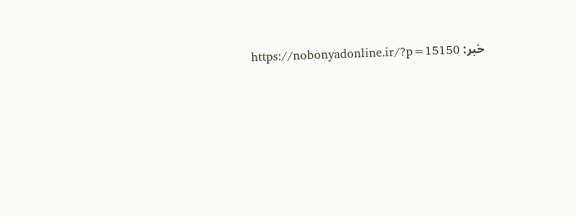خبر: https://nobonyadonline.ir/?p=15150